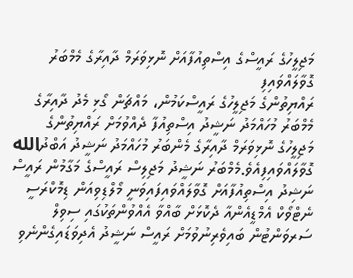މަޖިލީހުގެ ރައީސްގެ އިސްތިއުފާއަށް ނޮޅިވަރަމް ދާއިރާގެ މެމްބަރު ގޮވާލައްވައިފި
ރައްޔިތުންގެ މަޖިލީހުގެ ރައީސްކަމުން، މައްޗަން ގޯޅި މެދު ދާއިރާގެ މެމްބަރު މުހައްމަދު ނަޝީދު އިސްތިއުފާ ދެއްވުމަށް ރައްޔިތުންގެ މަޖިލީހުގެ ނޮޅިވަރަމް ދާއިރާގެ މެންބަރު މުހައްމަދު ނަޝީދު އަބްދުالله ގޮވާލައްވައިފިއެވެ.މެމްބަރު ނަޝީދު މަޖިލިސް ރައީސްގެ މަގާމުން ރައީސް ނަޝިދު އިސްތިއުފާއަށް ގޮވާލައްވައިފައިވަނީ މޯލްޑިވިއަން ޑިމޮކްރަސީ ނެޓްވޯކް އެމްޑީއެންއާ ދެކޮޅަށް ބާއްވާ އެއްވުންތަކުގައި ސިވިލް ސަރވަންޓުން ބައިވެރިނުވުމަށް ރައީސް ނަޝީދު އެދިވަޑައިގެންނެވި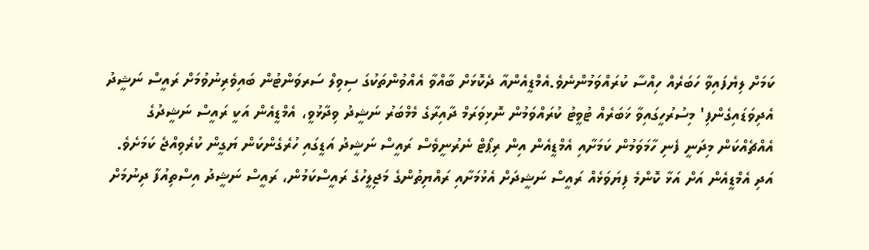ކަމަށް ލިޔެފައިވާ ހަބަރެއް ހިއްސާ ކުރައްވަމުންނެވެ.އެމްޑީއެންއާ ދެކޮޅަށް ބާއްވާ އެއްވުންތަކުގަ ސިވިލް ސަރވަންޓުން ބައިވެރިނުވުމަށް ރައީސް ނަޝީދު އެދިވަޑައިގެންފި' މިސުރުހީގައިވާ ޚަބަރެއް ޓުވީޓު ކުރައްވަމުން ނޮޅިވަރަމް ދާއިރާގެ މެމްބަރު ނަޝީދު ވިދާޅުވީ، އެމްޑީއެން އަކީ ރައީސް ނަޝީދުގެ އެއްޗެއްކަން މިދަނީ ފެނި ހާމަވަމުން ކަމަށާއި އެމްޑީއެން އިން ރިޕޯޓް ނެރުނީވެސް ރައީސް ނަޝީދު އަޑީގައި ހުރެގެންކަން ޔަގީން ކުރެވިއްޖެ ކަމަށެވެ.
އަދި އެމްޑީއެން އަށް އަޅާ ކޮންމެ ފިޔަވަޅެއް ރައީސް ނަޝީދަށް އެޅުމަށާއި ރައްޔިތުންގެ މަޖިލީހުގެ ރައީސްކަމުން، ރައީސް ނަޝީދު އިސްތިއުފާ ދިނުމަށް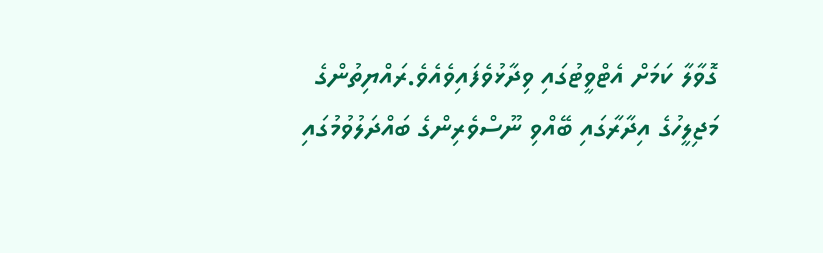ގޮވާލާ ކަމަށް އެޓްވީޓުގައި ވިދާޅުވެފައިވެއެވެ.ރައްޔިތުންގެ މަޖިލީހުގެ އިދާރާގައި ބޭއްވި ނޫސްވެރިންގެ ބައްދަލުވުމުގައި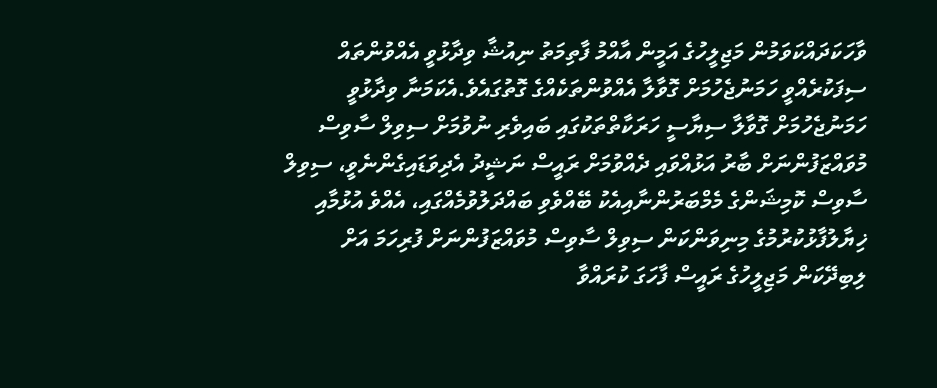ވާހަކަދައްކަވަމުން މަޖިލީހުގެ އަމީން އާއްމު ފާތިމަތު ނިއުޝާ ވިދާޅުވީ އެއްވުންތައް ސިފަކުރެއްވީ ހަމަނުޖެހުމަށް ގޮވާލާ އެއްވުންތަކެއްގެ ގޮތުގައެވެ.އެކަމަނާ ވިދާޅުވީ ހަމަނުޖެހުމަށް ގޮވާލާ ސިޔާސީ ހަރަކާތްތަކުގައި ބައިވެރި ނުވުމަށް ސިވިލް ސާވިސް މުވައްޒަފުންނަށް ބާރު އަޅުއްވައި ދެއްވުމަށް ރައީސް ނަޝީދު އެދިވަޑައިގެންނެވީ، ސިވިލް ސާވިސް ކޮމިޝަންގެ މެމްބަރުންނާއިއެކު ބޭއްވެވި ބައްދަލުވުމެއްގައި، އެއްވެ އުޅުމާއި ޚިޔާލުފާޅުކުރުމުގެ މިނިވަންކަން ސިވިލް ސާވިސް މުވައްޒަފުންނަށް ފުރިހަމަ އަށް ލިބިދޭކަން މަޖިލީހުގެ ރައީސް ފާހަގަ ކުރައްވާ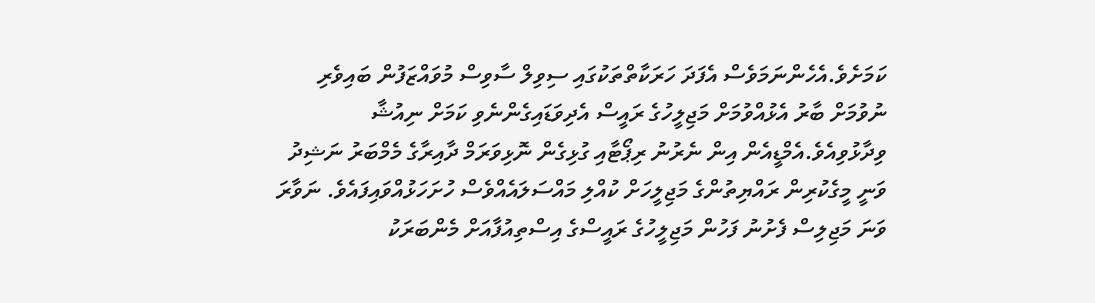ކަމަށެވެ.އެހެންނަމަވެސް އެފަދަ ހަރަކާތްތަކުގައި ސިވިލް ސާވިސް މުވައްޒަފުން ބައިވެރި ނުވުމަށް ބާރު އެޅުއްވުމަށް މަޖިލީހުގެ ރައީސް އެދިވަޑައިގެންނެވި ކަމަށް ނިއުޝާ ވިދާޅުވިއެވެ.އެމްޑީއެން އިން ނެރުނު ރިޕޯޓާއި ގުޅިގެން ނޮޅިވަރަމް ދާއިރާގެ މެމްބަރު ނަޝިދު ވަނީ މީގެކުރިން ރައްޔިތުންގެ މަޖިލީހަށް ކުއްލި މައްސަލައެއްވެސް ހުށަހަޅުއްވައިފައެވެ. ނަވާރަ ވަނަ މަޖިލިސް ފެށުނު ފަހުން މަޖިލީހުގެ ރައީސްގެ އިސްތިއުފާއަށް މެންބަރަކު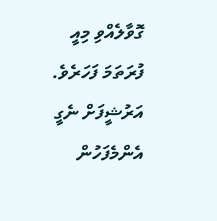ގޮވާލެއްވި މިއީ ފުރަތަމަ ފަހަރެވެ.
އަރުޝީފަށް ނެގީ
އެންމެފަހުން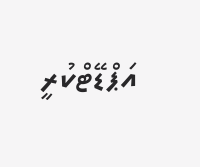އަޕްޑޭޓްކުރީ